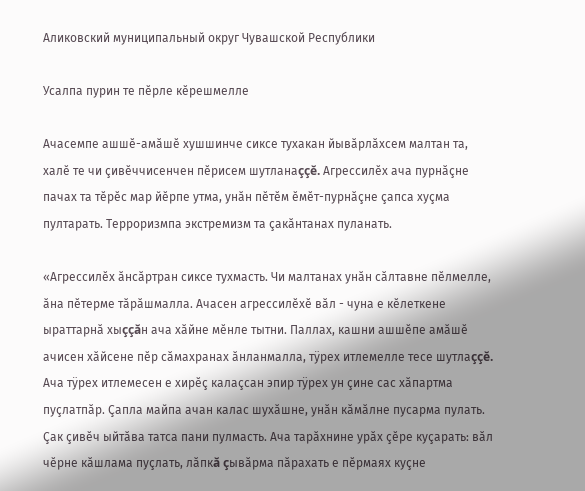Аликовский муниципальный округ Чувашской Республики

Усалпа пурин те пĕрле кĕрешмелле

Ачасемпе ашшĕ-амăшĕ хушшинче сиксе тухакан йывăрлăхсем малтан та, халĕ те чи çивĕччисенчен пĕрисем шутланаççĕ. Агрессилĕх ача пурнăçне пачах та тĕрĕс мар йĕрпе утма, унăн пĕтĕм ĕмĕт-пурнăçне çапса хуçма пултарать. Терроризмпа экстремизм та çакăнтанах пуланать.

«Агрессилĕх ăнсăртран сиксе тухмасть. Чи малтанах унăн сăлтавне пĕлмелле, ăна пĕтерме тăрăшмалла. Ачасен агрессилĕхĕ вăл - чуна е кĕлеткене ыраттарнă хыççăн ача хăйне мĕнле тытни. Паллах, кашни ашшĕпе амăшĕ ачисен хăйсене пĕр сăмахранах ăнланмалла, тÿрех итлемелле тесе шутлаççĕ. Ача тÿрех итлемесен е хирĕç калаçсан эпир тÿрех ун çине сас хăпартма пуçлатпăр. Çапла майпа ачан калас шухăшне, унăн кăмăлне пусарма пулать. Çак çивĕч ыйтăва татса пани пулмасть. Ача тарăхнине урăх çĕре куçарать: вăл чĕрне кăшлама пуçлать, лăпкă çывăрма пăрахать е пĕрмаях куçне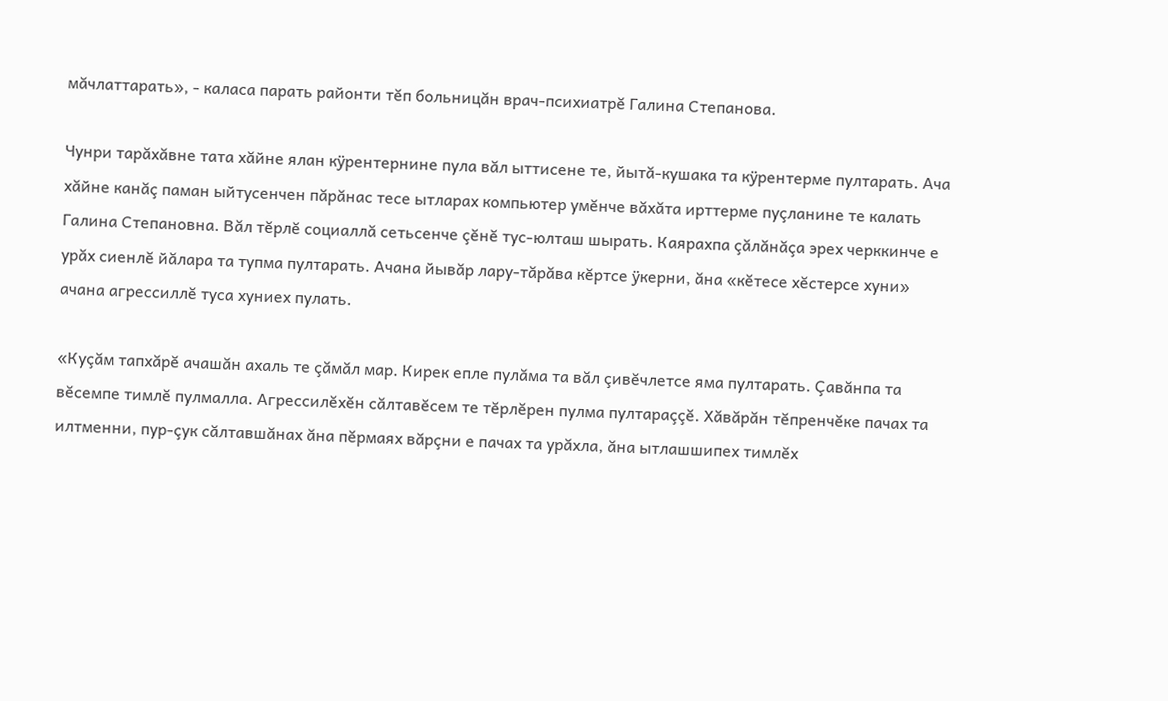мăчлаттарать», - каласа парать районти тĕп больницăн врач-психиатрĕ Галина Степанова.

Чунри тарăхăвне тата хăйне ялан кÿрентернине пула вăл ыттисене те, йытă-кушака та кÿрентерме пултарать. Ача хăйне канăç паман ыйтусенчен пăрăнас тесе ытларах компьютер умĕнче вăхăта ирттерме пуçланине те калать Галина Степановна. Вăл тĕрлĕ социаллă сетьсенче çĕнĕ тус-юлташ шырать. Каярахпа çăлăнăçа эрех черккинче е урăх сиенлĕ йăлара та тупма пултарать. Ачана йывăр лару-тăрăва кĕртсе ÿкерни, ăна «кĕтесе хĕстерсе хуни» ачана агрессиллĕ туса хуниех пулать.

«Куçăм тапхăрĕ ачашăн ахаль те çăмăл мар. Кирек епле пулăма та вăл çивĕчлетсе яма пултарать. Çавăнпа та вĕсемпе тимлĕ пулмалла. Агрессилĕхĕн сăлтавĕсем те тĕрлĕрен пулма пултараççĕ. Хăвăрăн тĕпренчĕке пачах та илтменни, пур-çук сăлтавшăнах ăна пĕрмаях вăрçни е пачах та урăхла, ăна ытлашшипех тимлĕх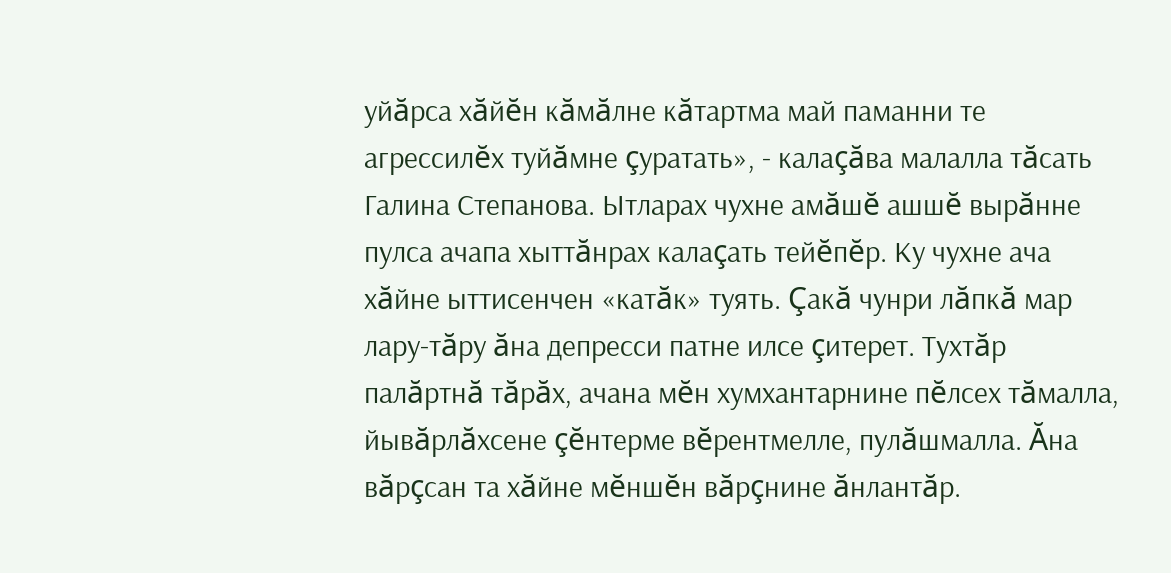уйăрса хăйĕн кăмăлне кăтартма май паманни те агрессилĕх туйăмне çуратать», - калаçăва малалла тăсать Галина Степанова. Ытларах чухне амăшĕ ашшĕ вырăнне пулса ачапа хыттăнрах калаçать тейĕпĕр. Ку чухне ача хăйне ыттисенчен «катăк» туять. Çакă чунри лăпкă мар лару-тăру ăна депресси патне илсе çитерет. Тухтăр палăртнă тăрăх, ачана мĕн хумхантарнине пĕлсех тăмалла, йывăрлăхсене çĕнтерме вĕрентмелле, пулăшмалла. Ăна вăрçсан та хăйне мĕншĕн вăрçнине ăнлантăр.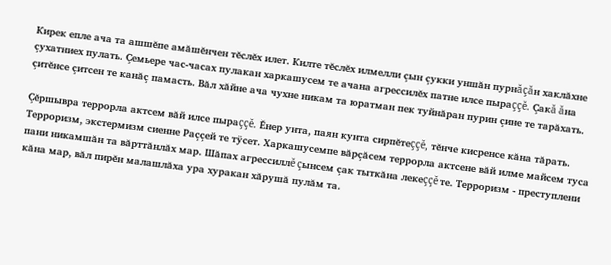Кирек епле ача та ашшĕпе амăшĕнчен тĕслĕх илет. Килте тĕслĕх илмелли çын çукки уншăн пурнăçăн хаклăхне çухатниех пулать. Çемьере час-часах пулакан харкашусем те ачана агрессилĕх патне илсе пыраççĕ. Çакă ăна çитĕнсе çитсен те канăç памасть. Вăл хăйне ача чухне никам та юратман пек туйнăран пурин çине те тарăхать.

Çĕршывра террорла актсем вăй илсе пыраççĕ. Ĕнер унта, паян кунта сирпĕтеççĕ, тĕнче кисренсе кăна тăрать. Терроризм, экстермизм сиенне Раççей те тÿсет. Харкашусемпе вăрçăсем террорла актсене вăй илме майсем туса пани никамшăн та вăрттăнлăх мар. Шăпах агрессиллĕ çынсем çак тыткăна лекеççĕ те. Терроризм - преступлени кăна мар, вăл пирĕн малашлăха ура хуракан хăрушă пулăм та.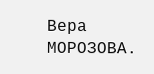Вера МОРОЗОВА.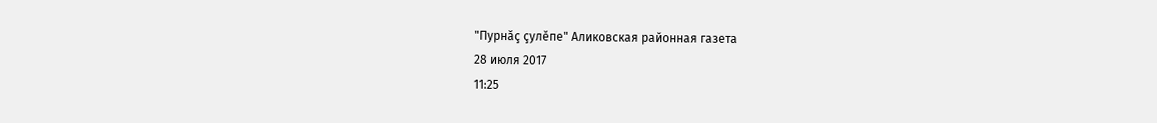"Пурнăç çулĕпе" Аликовская районная газета
28 июля 2017
11:25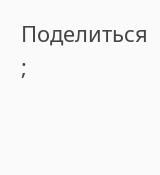Поделиться
;